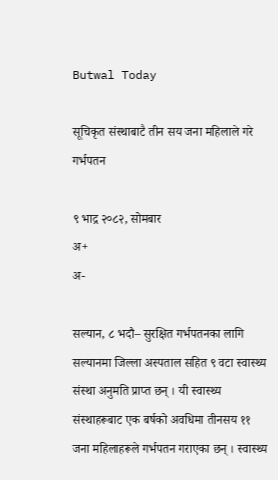Butwal Today

सूचिकृत संस्थाबाटै तीन सय जना महिलाले गरे गर्भपतन

९ भाद्र २०८२, सोमबार
अ+
अ-

सल्यान, ८ भदौ– सुरक्षित गर्भपतनका लागि सल्यानमा जिल्ला अस्पताल सहित ९ वटा स्वास्थ्य संस्था अनुमति प्राप्त छन् । यी स्वास्थ्य संस्थाहरूबाट एक बर्षको अवधिमा तीनसय ११ जना महिलाहरूले गर्भपतन गराएका छन् । स्वास्थ्य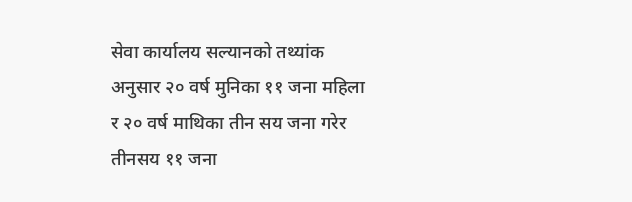सेवा कार्यालय सल्यानको तथ्यांक अनुसार २० वर्ष मुनिका ११ जना महिला र २० वर्ष माथिका तीन सय जना गरेर तीनसय ११ जना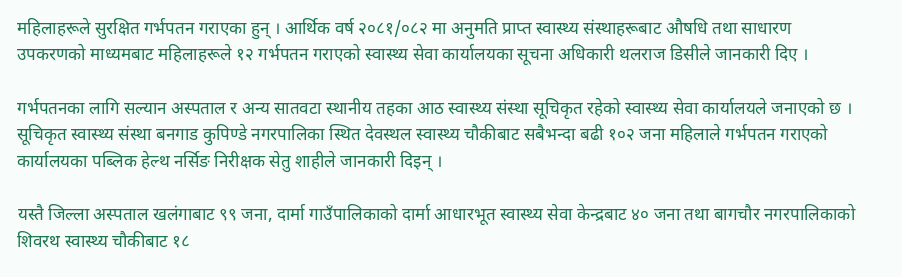महिलाहरूले सुरक्षित गर्भपतन गराएका हुन् । आर्थिक वर्ष २०८१/०८२ मा अनुमति प्राप्त स्वास्थ्य संस्थाहरूबाट औषधि तथा साधारण उपकरणको माध्यमबाट महिलाहरूले १२ गर्भपतन गराएको स्वास्थ्य सेवा कार्यालयका सूचना अधिकारी थलराज डिसीले जानकारी दिए ।

गर्भपतनका लागि सल्यान अस्पताल र अन्य सातवटा स्थानीय तहका आठ स्वास्थ्य संस्था सूचिकृत रहेको स्वास्थ्य सेवा कार्यालयले जनाएको छ । सूचिकृत स्वास्थ्य संस्था बनगाड कुपिण्डे नगरपालिका स्थित देवस्थल स्वास्थ्य चौकीबाट सबैभन्दा बढी १०२ जना महिलाले गर्भपतन गराएको कार्यालयका पब्लिक हेल्थ नर्सिङ निरीक्षक सेतु शाहीले जानकारी दिइन् ।

यस्तै जिल्ला अस्पताल खलंगाबाट ९९ जना, दार्मा गाउँपालिकाको दार्मा आधारभूत स्वास्थ्य सेवा केन्द्रबाट ४० जना तथा बागचौर नगरपालिकाको शिवरथ स्वास्थ्य चौकीबाट १८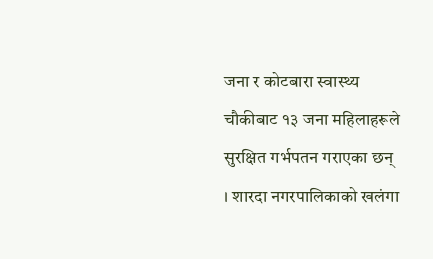जना र कोटबारा स्वास्थ्य चौकीबाट १३ जना महिलाहरूले सुरक्षित गर्भपतन गराएका छन् । शारदा नगरपालिकाको खलंगा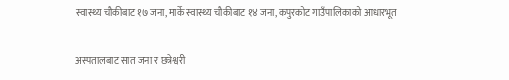स्वास्थ्य चौकीबाट १७ जना, मार्के स्वास्थ्य चौकीबाट १४ जना, कपुरकोट गाउँपालिकाको आधारभूत

अस्पतालबाट सात जना र छत्रेश्वरी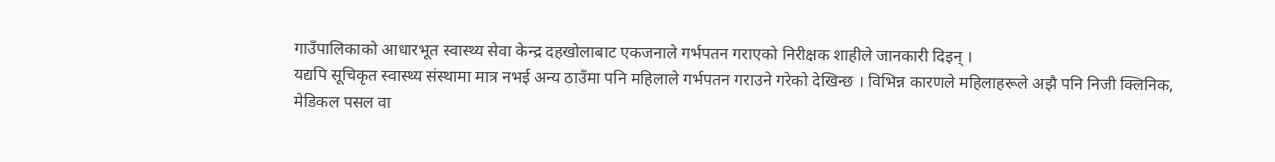गाउँपालिकाको आधारभूत स्वास्थ्य सेवा केन्द्र दहखोलाबाट एकजनाले गर्भपतन गराएको निरीक्षक शाहीले जानकारी दिइन् ।
यद्यपि सूचिकृत स्वास्थ्य संस्थामा मात्र नभई अन्य ठाउँमा पनि महिलाले गर्भपतन गराउने गरेको देखिन्छ । विभिन्न कारणले महिलाहरूले अझै पनि निजी क्लिनिक, मेडिकल पसल वा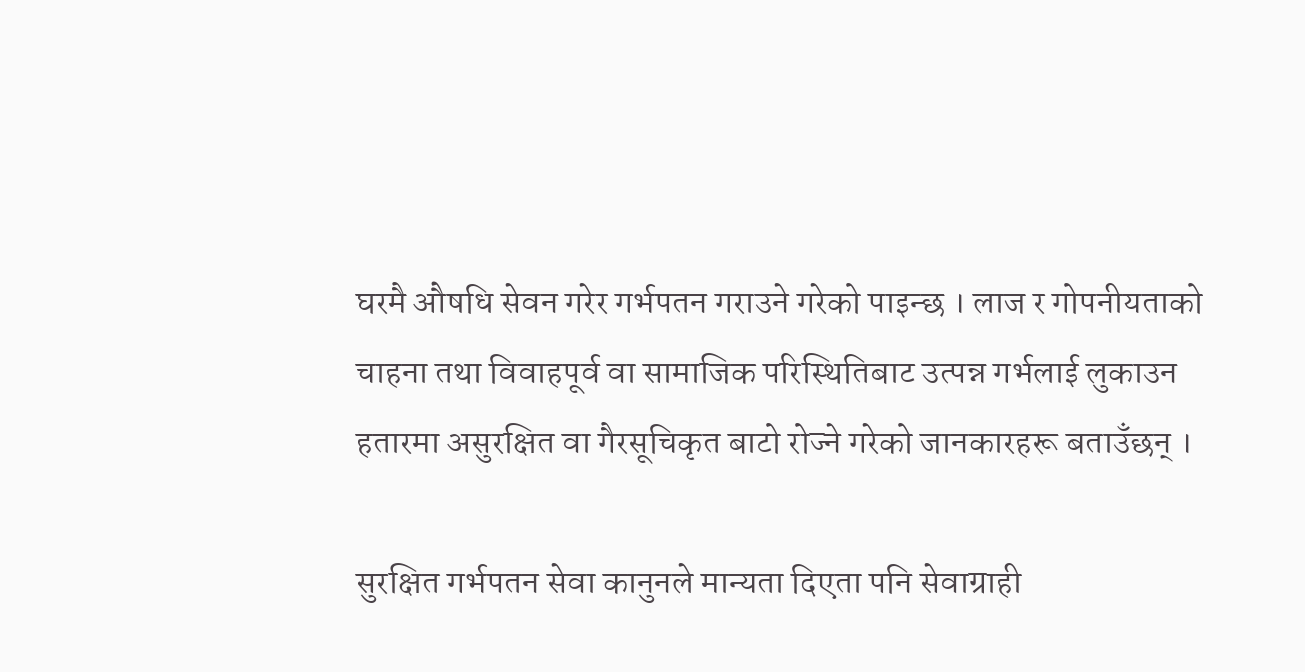घरमै औषधि सेवन गरेर गर्भपतन गराउने गरेको पाइन्छ । लाज र गोपनीयताको चाहना तथा विवाहपूर्व वा सामाजिक परिस्थितिबाट उत्पन्न गर्भलाई लुकाउन हतारमा असुरक्षित वा गैरसूचिकृत बाटो रोज्ने गरेको जानकारहरू बताउँछन् ।

सुरक्षित गर्भपतन सेवा कानुनले मान्यता दिएता पनि सेवाग्राही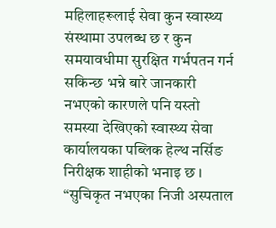महिलाहरूलाई सेवा कुन स्वास्थ्य संस्थामा उपलब्ध छ र कुन समयावधीमा सुरक्षित गर्भपतन गर्न सकिन्छ भन्ने बारे जानकारी नभएको कारणले पनि यस्तो समस्या देखिएको स्वास्थ्य सेवा कार्यालयका पब्लिक हेल्थ नर्सिङ निरीक्षक शाहीको भनाइ छ । “सुचिकृत नभएका निजी अस्पताल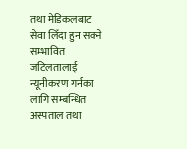तथा मेडिकलबाट सेवा लिँदा हुन सक्ने सम्भावित जटिलतालाई न्यूनीकरण गर्नका लागि सम्बन्धित अस्पताल तथा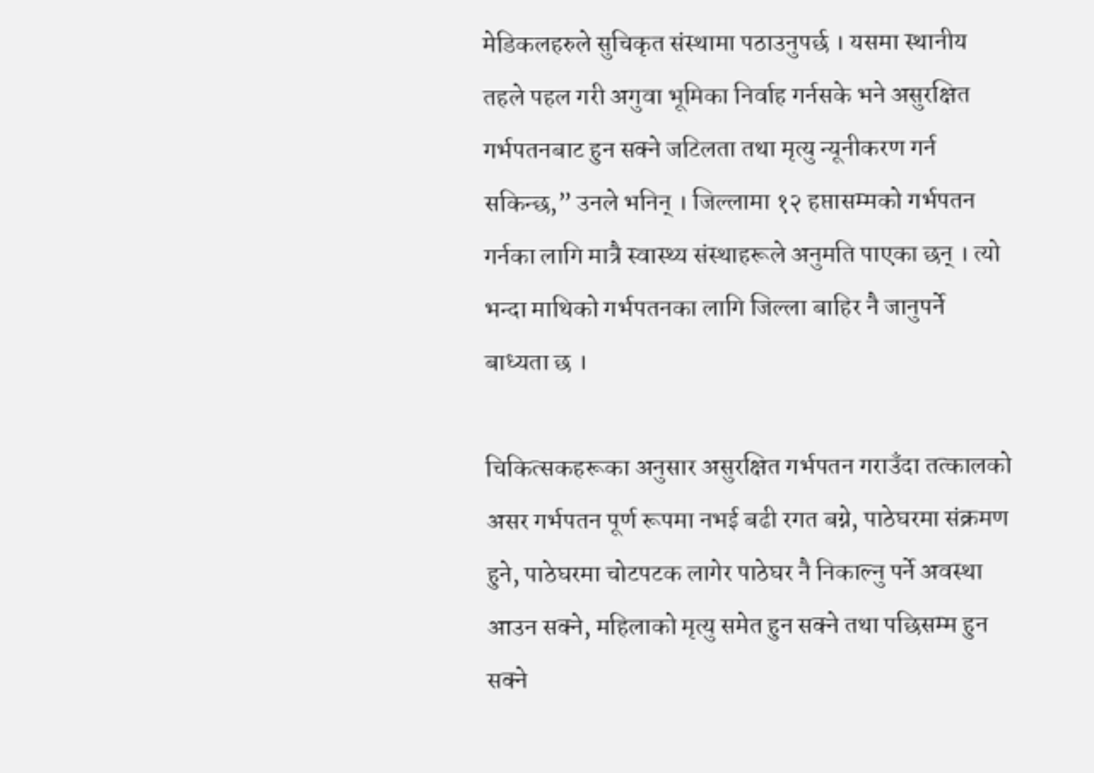मेडिकलहरुले सुचिकृत संस्थामा पठाउनुपर्छ । यसमा स्थानीय तहले पहल गरी अगुवा भूमिका निर्वाह गर्नसके भने असुरक्षित गर्भपतनबाट हुन सक्ने जटिलता तथा मृत्यु न्यूनीकरण गर्न सकिन्छ,” उनले भनिन् । जिल्लामा १२ हप्तासम्मको गर्भपतन गर्नका लागि मात्रै स्वास्थ्य संस्थाहरूले अनुमति पाएका छन् । त्यो भन्दा माथिको गर्भपतनका लागि जिल्ला बाहिर नै जानुपर्ने बाध्यता छ ।

चिकित्सकहरूका अनुसार असुरक्षित गर्भपतन गराउँदा तत्कालको असर गर्भपतन पूर्ण रूपमा नभई बढी रगत बग्ने, पाठेघरमा संक्रमण हुने, पाठेघरमा चोटपटक लागेर पाठेघर नै निकाल्नु पर्ने अवस्था आउन सक्ने, महिलाको मृत्यु समेत हुन सक्ने तथा पछिसम्म हुन सक्ने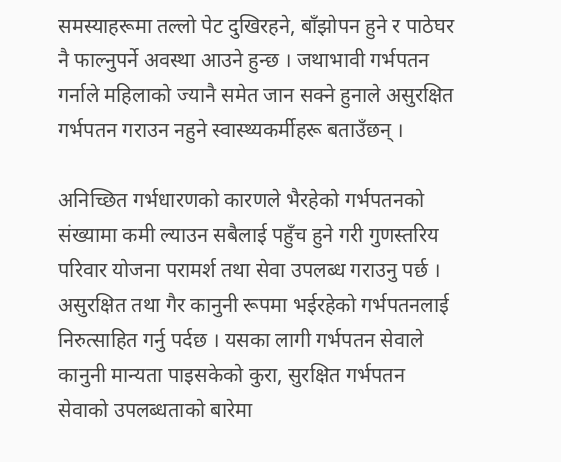समस्याहरूमा तल्लो पेट दुखिरहने, बाँझोपन हुने र पाठेघर नै फाल्नुपर्ने अवस्था आउने हुन्छ । जथाभावी गर्भपतन गर्नाले महिलाको ज्यानै समेत जान सक्ने हुनाले असुरक्षित गर्भपतन गराउन नहुने स्वास्थ्यकर्मीहरू बताउँछन् ।

अनिच्छित गर्भधारणको कारणले भैरहेको गर्भपतनको संख्यामा कमी ल्याउन सबैलाई पहुँच हुने गरी गुणस्तरिय परिवार योजना परामर्श तथा सेवा उपलब्ध गराउनु पर्छ । असुरक्षित तथा गैर कानुनी रूपमा भईरहेको गर्भपतनलाई निरुत्साहित गर्नु पर्दछ । यसका लागी गर्भपतन सेवाले कानुनी मान्यता पाइसकेको कुरा, सुरक्षित गर्भपतन सेवाको उपलब्धताको बारेमा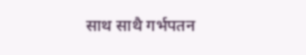साथ साथै गर्भपतन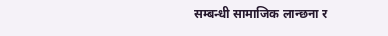सम्बन्धी सामाजिक लान्छना र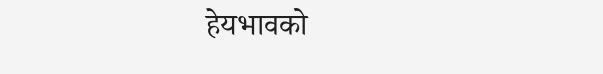हेयभावको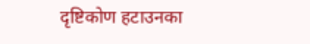दृष्टिकोण हटाउनका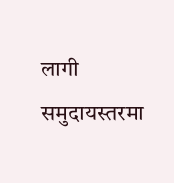लागी समुदायस्तरमा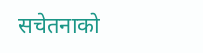सचेतनाको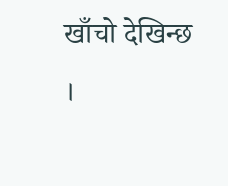खाँचो देखिन्छ ।